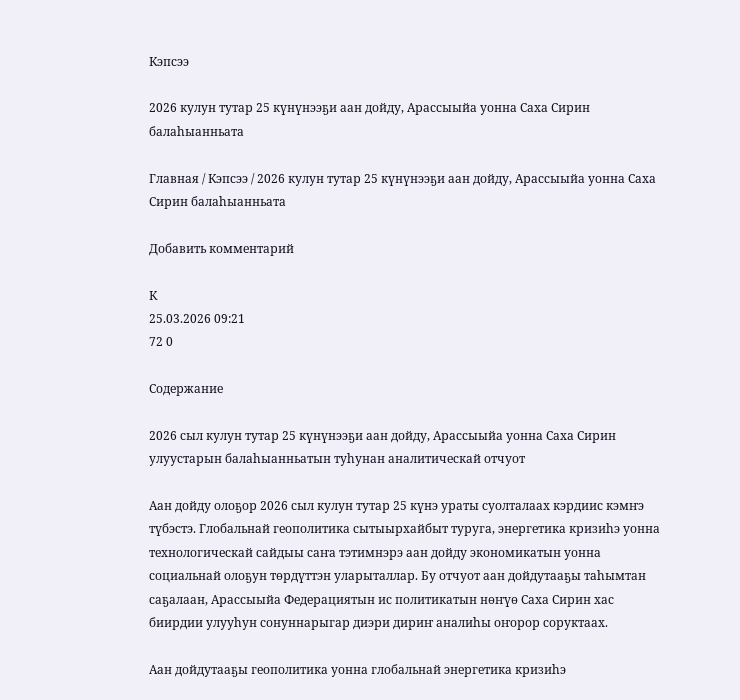Кэпсээ

2026 кулун тутар 25 күнүнээҕи аан дойду, Арассыыйа уонна Саха Сирин балаһыанньата

Главная / Кэпсээ / 2026 кулун тутар 25 күнүнээҕи аан дойду, Арассыыйа уонна Саха Сирин балаһыанньата

Добавить комментарий

К
25.03.2026 09:21
72 0

Содержание

2026 сыл кулун тутар 25 күнүнээҕи аан дойду, Арассыыйа уонна Саха Сирин улуустарын балаһыанньатын туһунан аналитическай отчуот

Аан дойду олоҕор 2026 сыл кулун тутар 25 күнэ ураты суолталаах кэрдиис кэмҥэ түбэстэ. Глобальнай геополитика сытыырхайбыт туруга, энергетика кризиһэ уонна технологическай сайдыы саҥа тэтимнэрэ аан дойду экономикатын уонна социальнай олоҕун төрдүттэн уларыталлар. Бу отчуот аан дойдутааҕы таһымтан саҕалаан, Арассыыйа Федерациятын ис политикатын нөҥүө Саха Сирин хас биирдии улууһун сонуннарыгар диэри дириҥ аналиһы оҥорор соруктаах.

Аан дойдутааҕы геополитика уонна глобальнай энергетика кризиһэ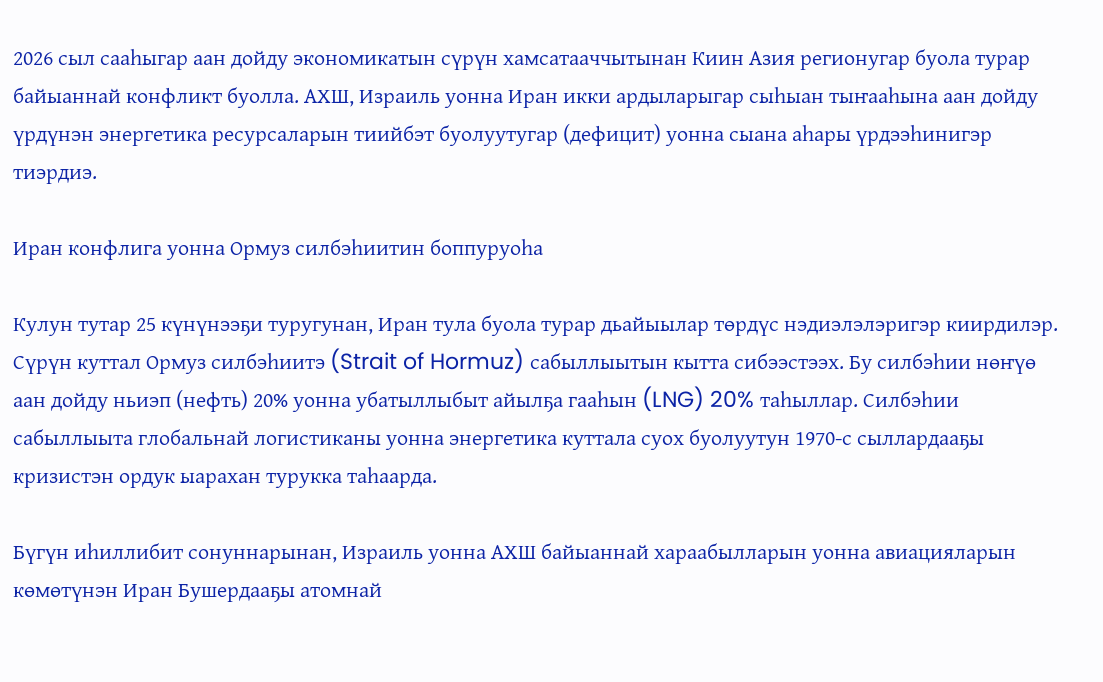2026 сыл сааһыгар аан дойду экономикатын сүрүн хамсатааччытынан Киин Азия регионугар буола турар байыаннай конфликт буолла. АХШ, Израиль уонна Иран икки ардыларыгар сыһыан тыҥааһына аан дойду үрдүнэн энергетика ресурсаларын тиийбэт буолуутугар (дефицит) уонна сыана аһары үрдээһинигэр тиэрдиэ.

Иран конфлига уонна Ормуз силбэһиитин боппуруоһа

Кулун тутар 25 күнүнээҕи туругунан, Иран тула буола турар дьайыылар төрдүс нэдиэлэлэригэр киирдилэр. Сүрүн куттал Ормуз силбэһиитэ (Strait of Hormuz) сабыллыытын кытта сибээстээх. Бу силбэһии нөҥүө аан дойду ньиэп (нефть) 20% уонна убатыллыбыт айылҕа гааһын (LNG) 20% таһыллар. Силбэһии сабыллыыта глобальнай логистиканы уонна энергетика куттала суох буолуутун 1970-с сыллардааҕы кризистэн ордук ыарахан турукка таһаарда.

Бүгүн иһиллибит сонуннарынан, Израиль уонна АХШ байыаннай хараабылларын уонна авиацияларын көмөтүнэн Иран Бушердааҕы атомнай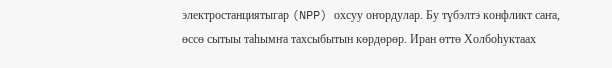электростанциятыгар (NPP) охсуу оҥордулар. Бу түбэлтэ конфликт саҥа, өссө сытыы таһымҥа тахсыбытын көрдөрөр. Иран өттө Холбоһуктаах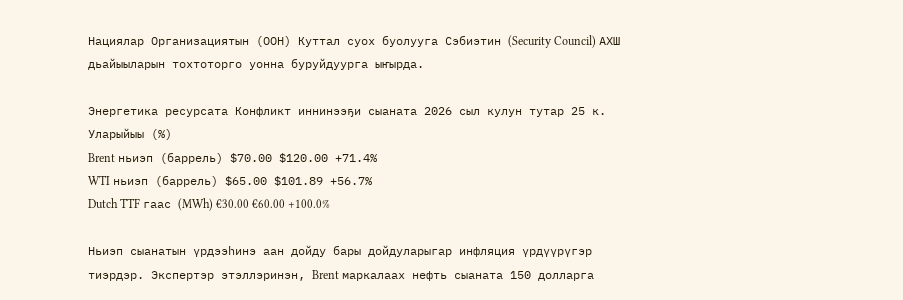Нациялар Организациятын (ООН) Куттал суох буолууга Сэбиэтин (Security Council) АХШ дьайыыларын тохтоторго уонна буруйдуурга ыҥырда.

Энергетика ресурсата Конфликт иннинээҕи сыаната 2026 сыл кулун тутар 25 к. Уларыйыы (%)
Brent ньиэп (баррель) $70.00 $120.00 +71.4%
WTI ньиэп (баррель) $65.00 $101.89 +56.7%
Dutch TTF гаас (MWh) €30.00 €60.00 +100.0%

Ньиэп сыанатын үрдээһинэ аан дойду бары дойдуларыгар инфляция үрдүүрүгэр тиэрдэр. Экспертэр этэллэринэн, Brent маркалаах нефть сыаната 150 долларга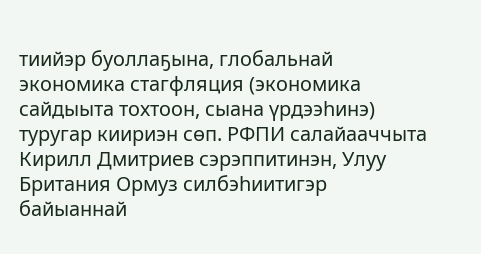тиийэр буоллаҕына, глобальнай экономика стагфляция (экономика сайдыыта тохтоон, сыана үрдээһинэ) туругар киириэн сөп. РФПИ салайааччыта Кирилл Дмитриев сэрэппитинэн, Улуу Британия Ормуз силбэһиитигэр байыаннай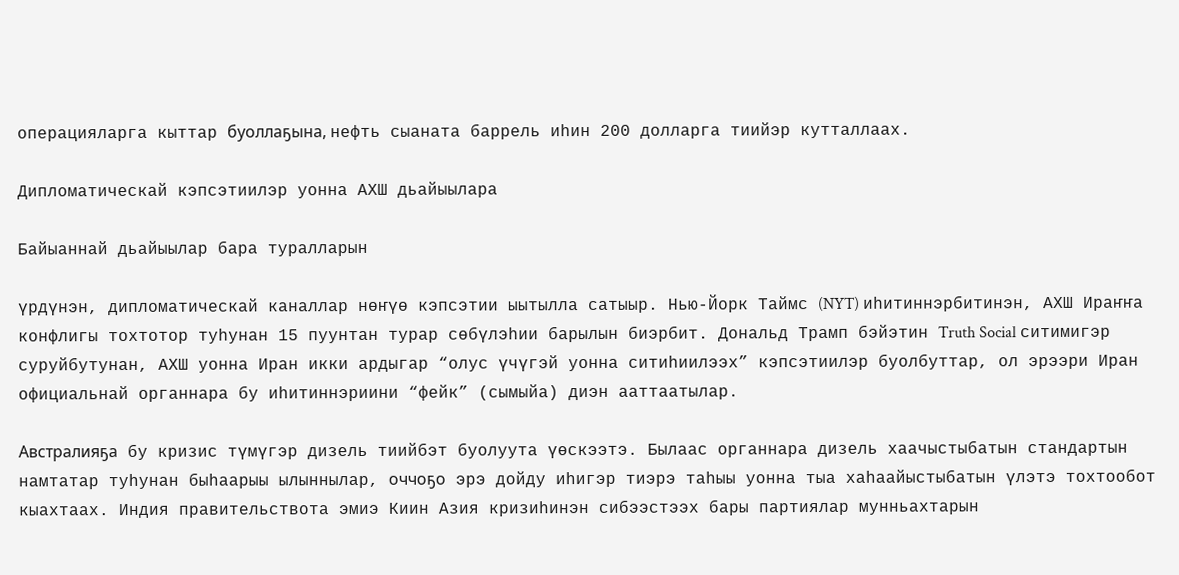операцияларга кыттар буоллаҕына, нефть сыаната баррель иһин 200 долларга тиийэр кутталлаах.

Дипломатическай кэпсэтиилэр уонна АХШ дьайыылара

Байыаннай дьайыылар бара туралларын

үрдүнэн, дипломатическай каналлар нөҥүө кэпсэтии ыытылла сатыыр. Нью-Йорк Таймс (NYT) иһитиннэрбитинэн, АХШ Ираҥҥа конфлигы тохтотор туһунан 15 пуунтан турар сөбүлэһии барылын биэрбит. Дональд Трамп бэйэтин Truth Social ситимигэр суруйбутунан, АХШ уонна Иран икки ардыгар “олус үчүгэй уонна ситиһиилээх” кэпсэтиилэр буолбуттар, ол эрээри Иран официальнай органнара бу иһитиннэриини “фейк” (сымыйа) диэн ааттаатылар.

Австралияҕа бу кризис түмүгэр дизель тиийбэт буолуута үөскээтэ. Былаас органнара дизель хаачыстыбатын стандартын намтатар туһунан быһаарыы ылыннылар, оччоҕо эрэ дойду иһигэр тиэрэ таһыы уонна тыа хаһаайыстыбатын үлэтэ тохтообот кыахтаах. Индия правительствота эмиэ Киин Азия кризиһинэн сибээстээх бары партиялар мунньахтарын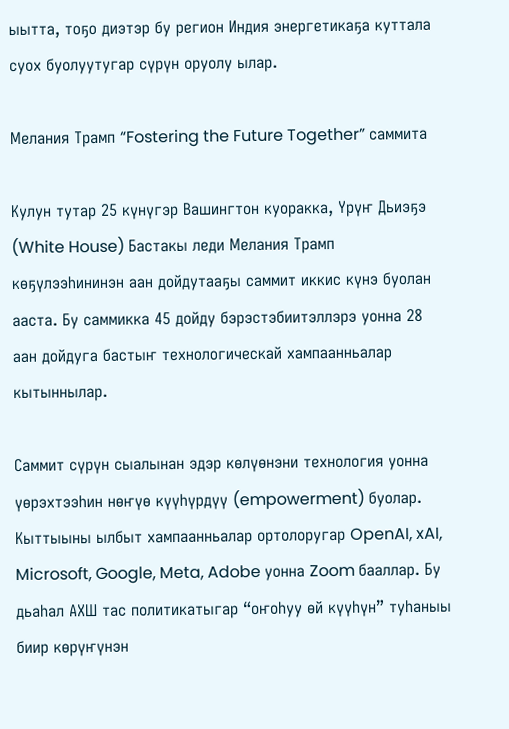ыытта, тоҕо диэтэр бу регион Индия энергетикаҕа куттала суох буолуутугар сүрүн оруолу ылар.

Мелания Трамп “Fostering the Future Together” саммита

Кулун тутар 25 күнүгэр Вашингтон куоракка, Үрүҥ Дьиэҕэ (White House) Бастакы леди Мелания Трамп көҕүлээһининэн аан дойдутааҕы саммит иккис күнэ буолан ааста. Бу саммикка 45 дойду бэрэстэбиитэллэрэ уонна 28 аан дойдуга бастыҥ технологическай хампаанньалар кытыннылар.

Саммит сүрүн сыалынан эдэр көлүөнэни технология уонна үөрэхтээһин нөҥүө күүһүрдүү (empowerment) буолар. Кыттыыны ылбыт хампаанньалар ортолоругар OpenAI, xAI, Microsoft, Google, Meta, Adobe уонна Zoom бааллар. Бу дьаһал АХШ тас политикатыгар “оҥоһуу өй күүһүн” туһаныы биир көрүҥүнэн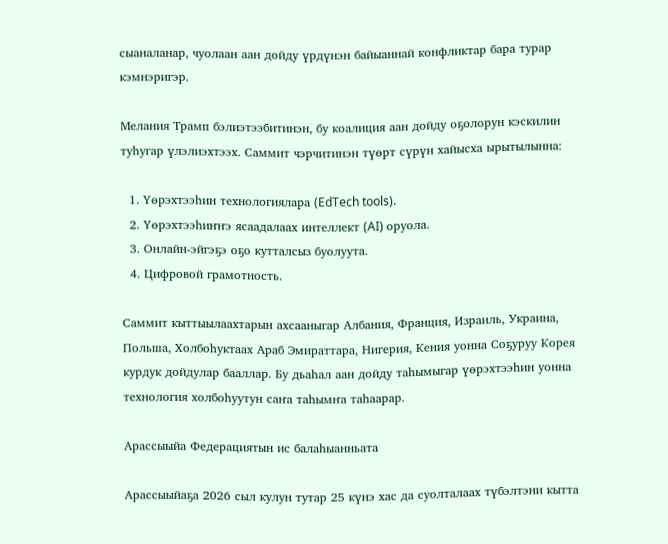сыаналанар, чуолаан аан дойду үрдүнэн байыаннай конфликтар бара турар кэмнэригэр.

Мелания Трамп бэлиэтээбитинэн, бу коалиция аан дойду оҕолорун кэскилин туһугар үлэлиэхтээх. Саммит чэрчитинэн түөрт сүрүн хайысха ырытылынна:

  1. Үөрэхтээһин технологиялара (EdTech tools).
  2. Үөрэхтээһиҥҥэ ясаадалаах интеллект (AI) оруола.
  3. Онлайн-эйгэҕэ оҕо кутталсыз буолуута.
  4. Цифровой грамотность.

Саммит кыттыылаахтарын ахсааныгар Албания, Франция, Израиль, Украина, Польша, Холбоһуктаах Араб Эмираттара, Нигерия, Кения уонна Соҕуруу Корея курдук дойдулар бааллар. Бу дьаһал аан дойду таһымыгар үөрэхтээһин уонна технология холбоһуутун саҥа таһымҥа таһаарар.

Арассыыйа Федерациятын ис балаһыанньата

Арассыыйаҕа 2026 сыл кулун тутар 25 күнэ хас да суолталаах түбэлтэни кытта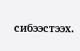сибээстээх.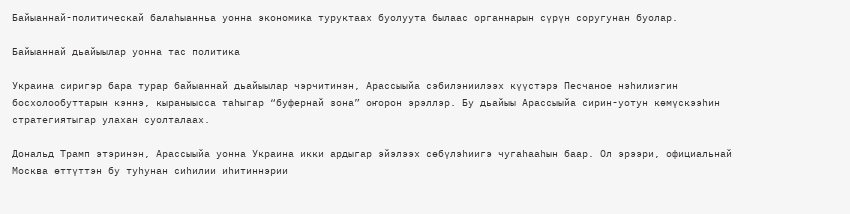Байыаннай-политическай балаһыанньа уонна экономика туруктаах буолуута былаас органнарын сүрүн соругунан буолар.

Байыаннай дьайыылар уонна тас политика

Украина сиригэр бара турар байыаннай дьайыылар чэрчитинэн, Арассыыйа сэбилэниилээх күүстэрэ Песчаное нэһилиэгин босхолообуттарын кэннэ, кыраныысса таһыгар “буфернай зона” оҥорон эрэллэр. Бу дьайыы Арассыыйа сирин-уотун көмүскээһин стратегиятыгар улахан суолталаах.

Дональд Трамп этэринэн, Арассыыйа уонна Украина икки ардыгар эйэлээх сөбүлэһиигэ чугаһааһын баар. Ол эрээри, официальнай Москва өттүттэн бу туһунан сиһилии иһитиннэрии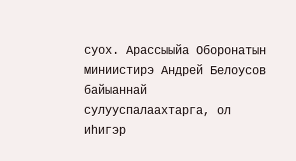суох. Арассыыйа Оборонатын миниистирэ Андрей Белоусов байыаннай сулууспалаахтарга, ол иһигэр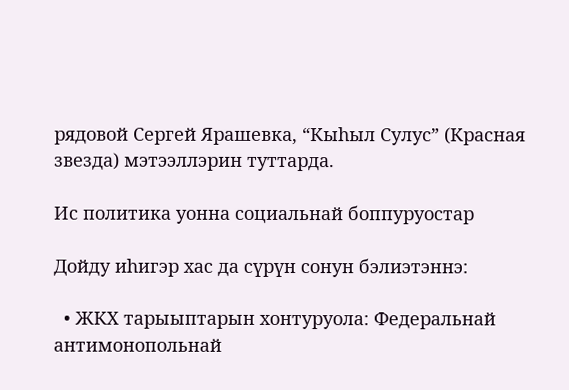рядовой Сергей Ярашевка, “Кыһыл Сулус” (Красная звезда) мэтээллэрин туттарда.

Ис политика уонна социальнай боппуруостар

Дойду иһигэр хас да сүрүн сонун бэлиэтэннэ:

  • ЖКХ тарыыптарын хонтуруола: Федеральнай антимонопольнай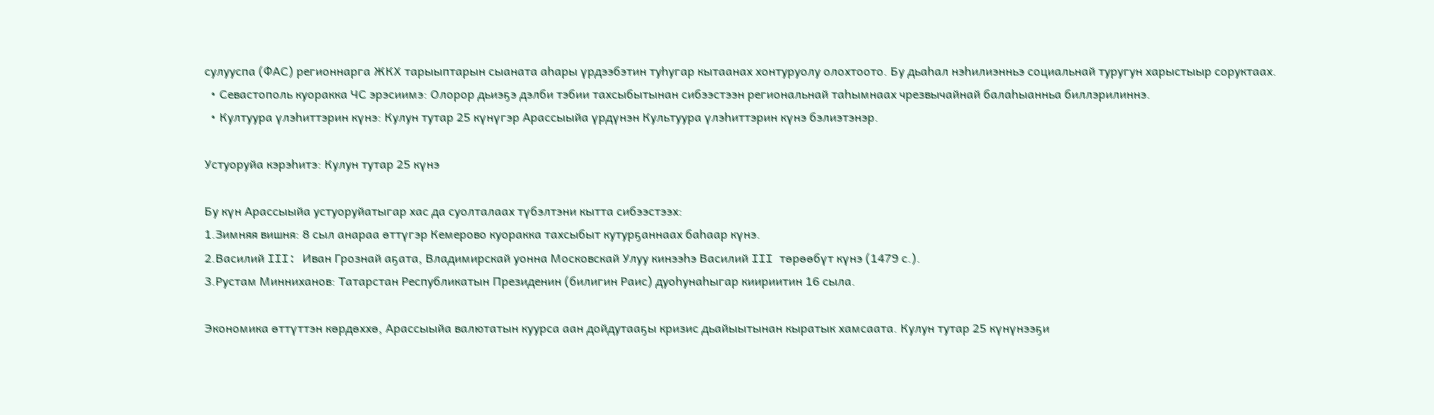сулууспа (ФАС) регионнарга ЖКХ тарыыптарын сыаната аһары үрдээбэтин туһугар кытаанах хонтуруолу олохтоото. Бу дьаһал нэһилиэнньэ социальнай туругун харыстыыр соруктаах.
  • Севастополь куоракка ЧС эрэсиимэ: Олорор дьиэҕэ дэлби тэбии тахсыбытынан сибээстээн региональнай таһымнаах чрезвычайнай балаһыанньа биллэрилиннэ.
  • Култуура үлэһиттэрин күнэ: Кулун тутар 25 күнүгэр Арассыыйа үрдүнэн Культуура үлэһиттэрин күнэ бэлиэтэнэр.

Устуоруйа кэрэһитэ: Кулун тутар 25 күнэ

Бу күн Арассыыйа устуоруйатыгар хас да суолталаах түбэлтэни кытта сибээстээх:
1.Зимняя вишня: 8 сыл анараа өттүгэр Кемерово куоракка тахсыбыт кутурҕаннаах баһаар күнэ.
2.Василий III: Иван Грознай аҕата, Владимирскай уонна Московскай Улуу кинээһэ Василий III төрөөбүт күнэ (1479 с.).
3.Рустам Минниханов: Татарстан Республикатын Президенин (билигин Раис) дуоһунаһыгар киириитин 16 сыла.

Экономика өттүттэн көрдөххө, Арассыыйа валютатын куурса аан дойдутааҕы кризис дьайыытынан кыратык хамсаата. Кулун тутар 25 күнүнээҕи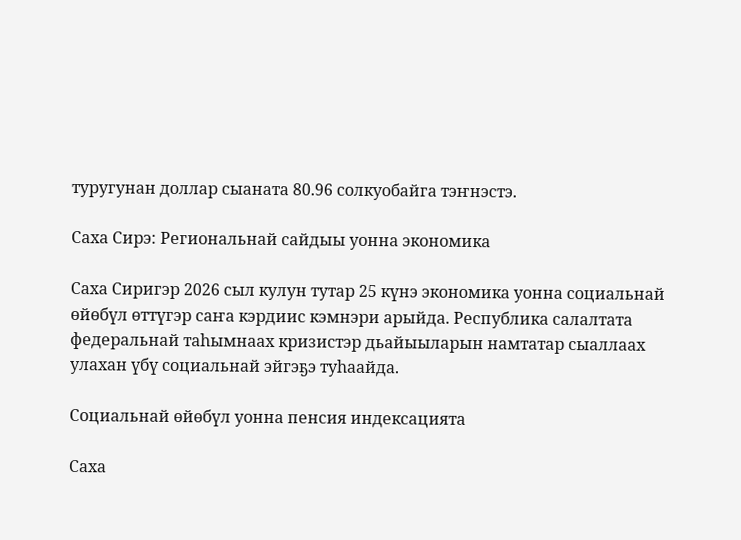туругунан доллар сыаната 80.96 солкуобайга тэҥнэстэ.

Саха Сирэ: Региональнай сайдыы уонна экономика

Саха Сиригэр 2026 сыл кулун тутар 25 күнэ экономика уонна социальнай өйөбүл өттүгэр саҥа кэрдиис кэмнэри арыйда. Республика салалтата федеральнай таһымнаах кризистэр дьайыыларын намтатар сыаллаах улахан үбү социальнай эйгэҕэ туһаайда.

Социальнай өйөбүл уонна пенсия индексацията

Саха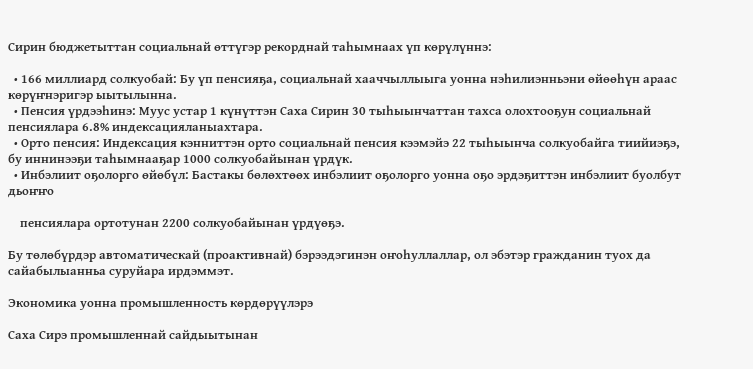Сирин бюджетыттан социальнай өттүгэр рекорднай таһымнаах үп көрүлүннэ:

  • 166 миллиард солкуобай: Бу үп пенсияҕа, социальнай хааччыллыыга уонна нэһилиэнньэни өйөөһүн араас көрүҥнэригэр ыытылынна.
  • Пенсия үрдээһинэ: Муус устар 1 күнүттэн Саха Сирин 30 тыһыынчаттан тахса олохтооҕун социальнай пенсиялара 6.8% индексацияланыахтара.
  • Орто пенсия: Индексация кэнниттэн орто социальнай пенсия кээмэйэ 22 тыһыынча солкуобайга тиийиэҕэ, бу иннинээҕи таһымнааҕар 1000 солкуобайынан үрдүк.
  • Инбэлиит оҕолорго өйөбүл: Бастакы бөлөхтөөх инбэлиит оҕолорго уонна оҕо эрдэҕиттэн инбэлиит буолбут дьоҥҥо

    пенсиялара ортотунан 2200 солкуобайынан үрдүөҕэ.

Бу төлөбүрдэр автоматическай (проактивнай) бэрээдэгинэн оҥоһуллаллар, ол эбэтэр гражданин туох да сайабылыанньа суруйара ирдэммэт.

Экономика уонна промышленность көрдөрүүлэрэ

Саха Сирэ промышленнай сайдыытынан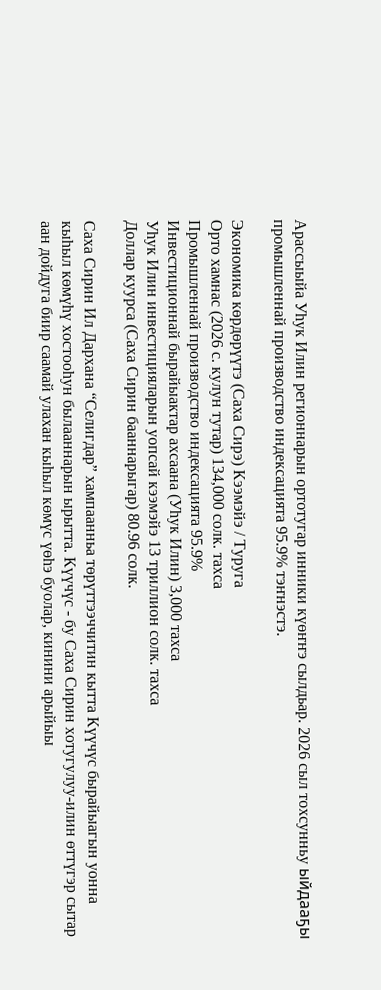Арассыыйа Уһук Илин регионнарын ортотугар инники күөҥҥэ сылдьар. 2026 сыл тохсунньу ыйдааҕы промышленнай производство индексацията 95.9% тэҥнэстэ.

Экономика көрдөрүүтэ (Саха Сирэ) Кээмэйэ / Туруга
Орто хамнас (2026 с. кулун тутар) 134,000 солк. тахса
Промышленнай производство индексацията 95.9%
Инвестиционнай бырайыактар ахсаана (Уһук Илин) 3,000 тахса
Уһук Илин инвестицияларын уопсай кээмэйэ 13 триллион солк. тахса
Доллар куурса (Саха Сирин бааннарыгар) 80.96 солк.

Саха Сирин Ил Дархана “Селигдар” хампаанньа төрүттээччитин кытта Күүчүс бырайыагын уонна кыһыл көмүһү хостооһун былааннарын ырытта. Күүчүс - бу Саха Сирин хотугулуу-илин өттүгэр сытар аан дойдуга биир саамай улахан кыһыл көмүс үөһэ буолар, кинини арыйыы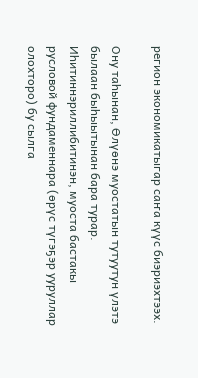регион экономикатыгар саҥа күүс биэриэхтээх.

Ону таһынан, Өлүөнэ муостатын тутуутун үлэтэ былаан быһыытынан бара турар. Иһитиннэриллибитинэн, муоста бастакы русловой фундаменнара (өрүс түгэҕэр ууруллар олохторо) бу сылга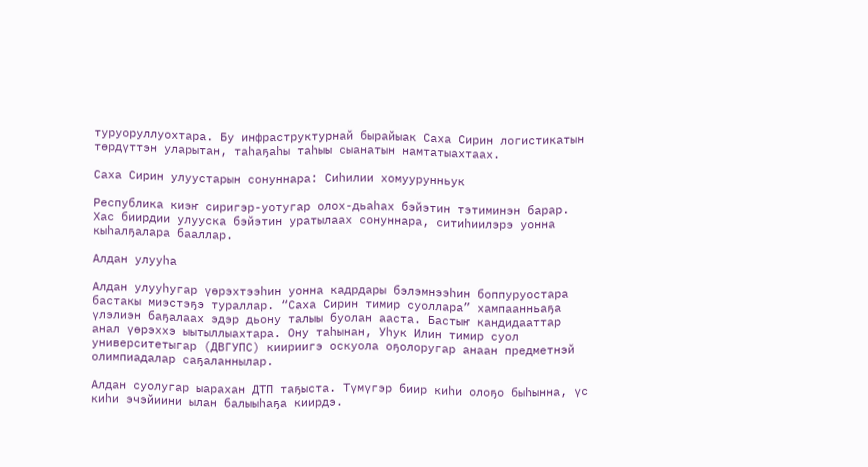туруоруллуохтара. Бу инфраструктурнай бырайыак Саха Сирин логистикатын төрдүттэн уларытан, таһаҕаһы таһыы сыанатын намтатыахтаах.

Саха Сирин улуустарын сонуннара: Сиһилии хомуурунньук

Республика киэҥ сиригэр-уотугар олох-дьаһах бэйэтин тэтиминэн барар. Хас биирдии улууска бэйэтин уратылаах сонуннара, ситиһиилэрэ уонна кыһалҕалара бааллар.

Алдан улууһа

Алдан улууһугар үөрэхтээһин уонна кадрдары бэлэмнээһин боппуруостара бастакы миэстэҕэ тураллар. “Саха Сирин тимир суоллара” хампаанньаҕа үлэлиэн баҕалаах эдэр дьону талыы буолан ааста. Бастыҥ кандидааттар анал үөрэххэ ыытыллыахтара. Ону таһынан, Уһук Илин тимир суол университетыгар (ДВГУПС) киириигэ оскуола оҕолоругар анаан предметнэй олимпиадалар саҕаланнылар.

Алдан суолугар ыарахан ДТП таҕыста. Түмүгэр биир киһи олоҕо быһынна, үс киһи эчэйиини ылан балыыһаҕа киирдэ.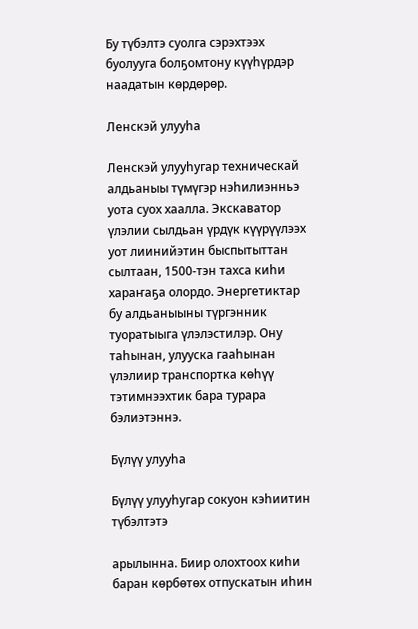Бу түбэлтэ суолга сэрэхтээх буолууга болҕомтону күүһүрдэр наадатын көрдөрөр.

Ленскэй улууһа

Ленскэй улууһугар техническай алдьаныы түмүгэр нэһилиэнньэ уота суох хаалла. Экскаватор үлэлии сылдьан үрдүк күүрүүлээх уот лиинийэтин быспытыттан сылтаан, 1500-тэн тахса киһи хараҥаҕа олордо. Энергетиктар бу алдьаныыны түргэнник туоратыыга үлэлэстилэр. Ону таһынан, улууска гааһынан үлэлиир транспортка көһүү тэтимнээхтик бара турара бэлиэтэннэ.

Бүлүү улууһа

Бүлүү улууһугар сокуон кэһиитин түбэлтэтэ

арылынна. Биир олохтоох киһи баран көрбөтөх отпускатын иһин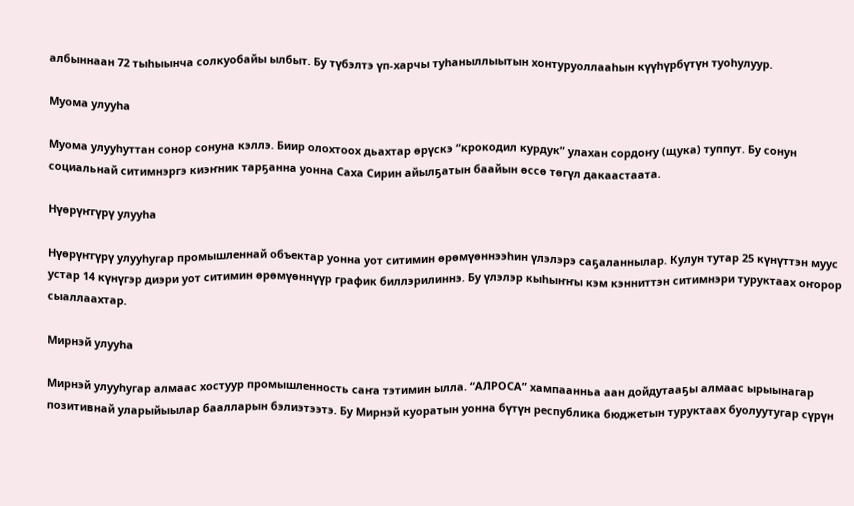албыннаан 72 тыһыынча солкуобайы ылбыт. Бу түбэлтэ үп-харчы туһаныллыытын хонтуруоллааһын күүһүрбүтүн туоһулуур.

Муома улууһа

Муома улууһуттан сонор сонуна кэллэ. Биир олохтоох дьахтар өрүскэ “крокодил курдук” улахан сордоҥу (щука) туппут. Бу сонун социальнай ситимнэргэ киэҥник тарҕанна уонна Саха Сирин айылҕатын баайын өссө төгүл дакаастаата.

Нүөрүҥгүрү улууһа

Нүөрүҥгүрү улууһугар промышленнай объектар уонна уот ситимин өрөмүөннээһин үлэлэрэ саҕаланнылар. Кулун тутар 25 күнүттэн муус устар 14 күнүгэр диэри уот ситимин өрөмүөннүүр график биллэрилиннэ. Бу үлэлэр кыһыҥҥы кэм кэнниттэн ситимнэри туруктаах оҥорор сыаллаахтар.

Мирнэй улууһа

Мирнэй улууһугар алмаас хостуур промышленность саҥа тэтимин ылла. “АЛРОСА” хампаанньа аан дойдутааҕы алмаас ырыынагар позитивнай уларыйыылар баалларын бэлиэтээтэ. Бу Мирнэй куоратын уонна бүтүн республика бюджетын туруктаах буолуутугар сүрүн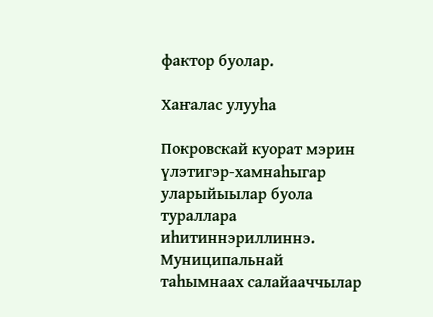фактор буолар.

Хаҥалас улууһа

Покровскай куорат мэрин үлэтигэр-хамнаһыгар уларыйыылар буола тураллара иһитиннэриллиннэ. Муниципальнай таһымнаах салайааччылар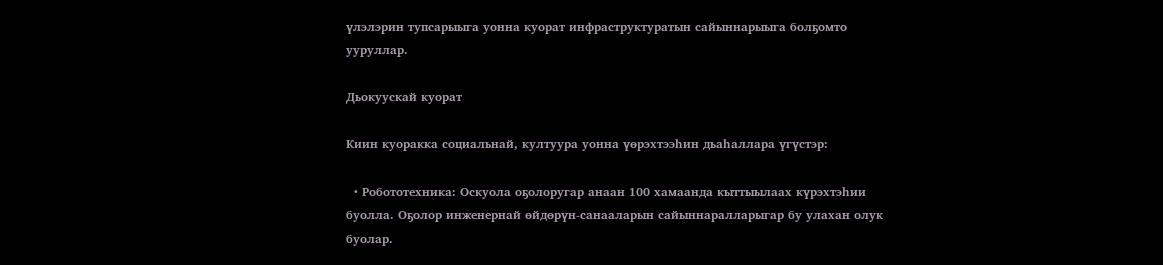үлэлэрин тупсарыыга уонна куорат инфраструктуратын сайыннарыыга болҕомто ууруллар.

Дьокуускай куорат

Киин куоракка социальнай, култуура уонна үөрэхтээһин дьаһаллара үгүстэр:

  • Робототехника: Оскуола оҕолоругар анаан 100 хамаанда кыттыылаах күрэхтэһии буолла. Оҕолор инженернай өйдөрүн-санааларын сайыннаралларыгар бу улахан олук буолар.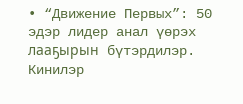• “Движение Первых”: 50 эдэр лидер анал үөрэх лааҕырын бүтэрдилэр. Кинилэр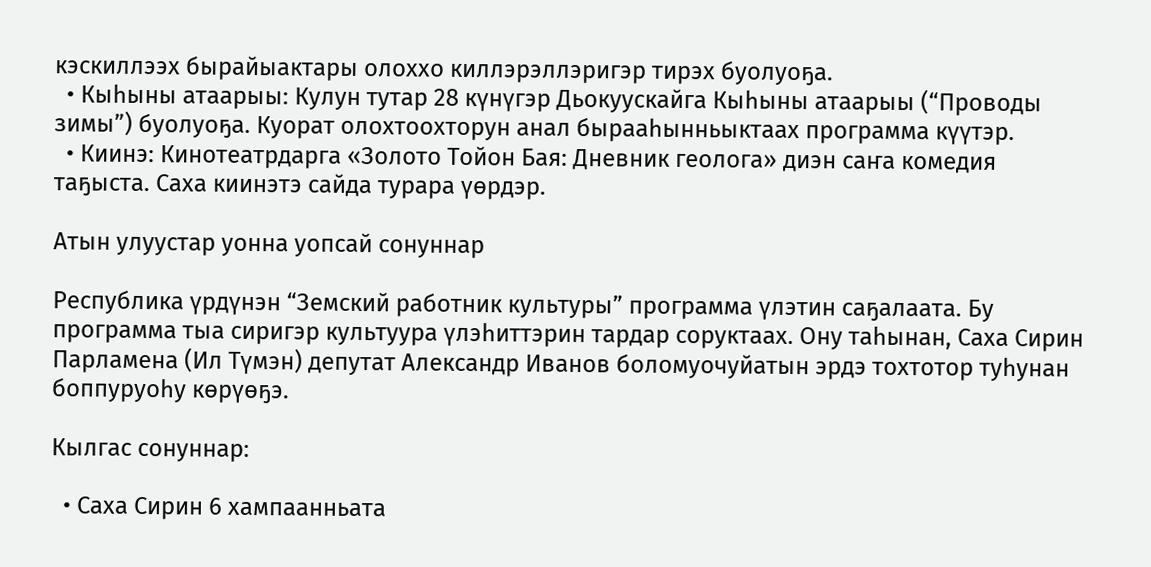кэскиллээх бырайыактары олоххо киллэрэллэригэр тирэх буолуоҕа.
  • Кыһыны атаарыы: Кулун тутар 28 күнүгэр Дьокуускайга Кыһыны атаарыы (“Проводы зимы”) буолуоҕа. Куорат олохтоохторун анал бырааһынньыктаах программа күүтэр.
  • Киинэ: Кинотеатрдарга «Золото Тойон Бая: Дневник геолога» диэн саҥа комедия таҕыста. Саха киинэтэ сайда турара үөрдэр.

Атын улуустар уонна уопсай сонуннар

Республика үрдүнэн “Земский работник культуры” программа үлэтин саҕалаата. Бу программа тыа сиригэр культуура үлэһиттэрин тардар соруктаах. Ону таһынан, Саха Сирин Парламена (Ил Түмэн) депутат Александр Иванов боломуочуйатын эрдэ тохтотор туһунан боппуруоһу көрүөҕэ.

Кылгас сонуннар:

  • Саха Сирин 6 хампаанньата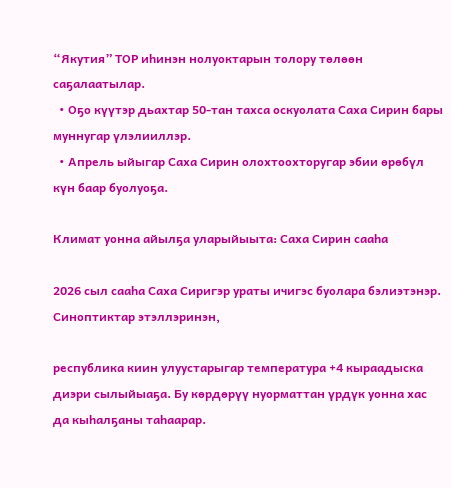“Якутия” ТОР иһинэн нолуоктарын толору төлөөн саҕалаатылар.
  • Оҕо күүтэр дьахтар 50-тан тахса оскуолата Саха Сирин бары муннугар үлэлииллэр.
  • Апрель ыйыгар Саха Сирин олохтоохторугар эбии өрөбүл күн баар буолуоҕа.

Климат уонна айылҕа уларыйыыта: Саха Сирин сааһа

2026 сыл сааһа Саха Сиригэр ураты ичигэс буолара бэлиэтэнэр. Синоптиктар этэллэринэн,

республика киин улуустарыгар температура +4 кыраадыска диэри сылыйыаҕа. Бу көрдөрүү нуорматтан үрдүк уонна хас да кыһалҕаны таһаарар.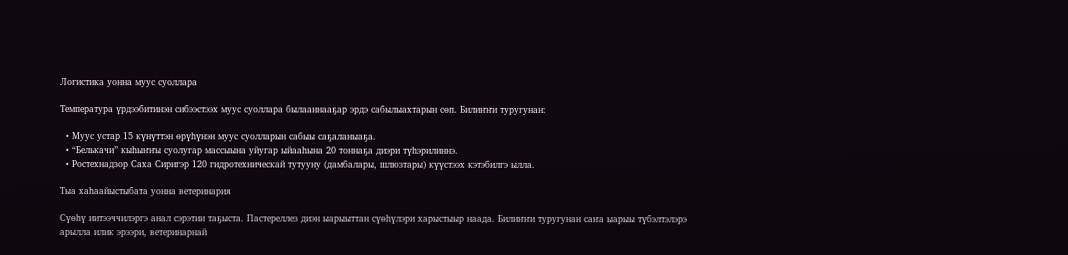Логистика уонна муус суоллара

Температура үрдээбитинэн сибээстээх муус суоллара былааннааҕар эрдэ сабылыахтарын сөп. Билиҥҥи туругунан:

  • Муус устар 15 күнүттэн өрүһүнэн муус суолларын сабыы саҕаланыаҕа.
  • “Белькачи” кыһыҥҥы суолугар массыына уйугар ыйааһына 20 тоннаҕа диэри түһэрилиннэ.
  • Ростехнадзор Саха Сиригэр 120 гидротехническай тутууну (дамбалары, шлюзтары) күүстээх кэтэбилгэ ылла.

Тыа хаһаайыстыбата уонна ветеринария

Сүөһү иитээччилэргэ анал сэрэтии таҕыста. Пастереллез диэн ыарыыттан сүөһүлэри харыстыыр наада. Билиҥҥи туругунан саҥа ыарыы түбэлтэлэрэ арылла илик эрээри, ветеринарнай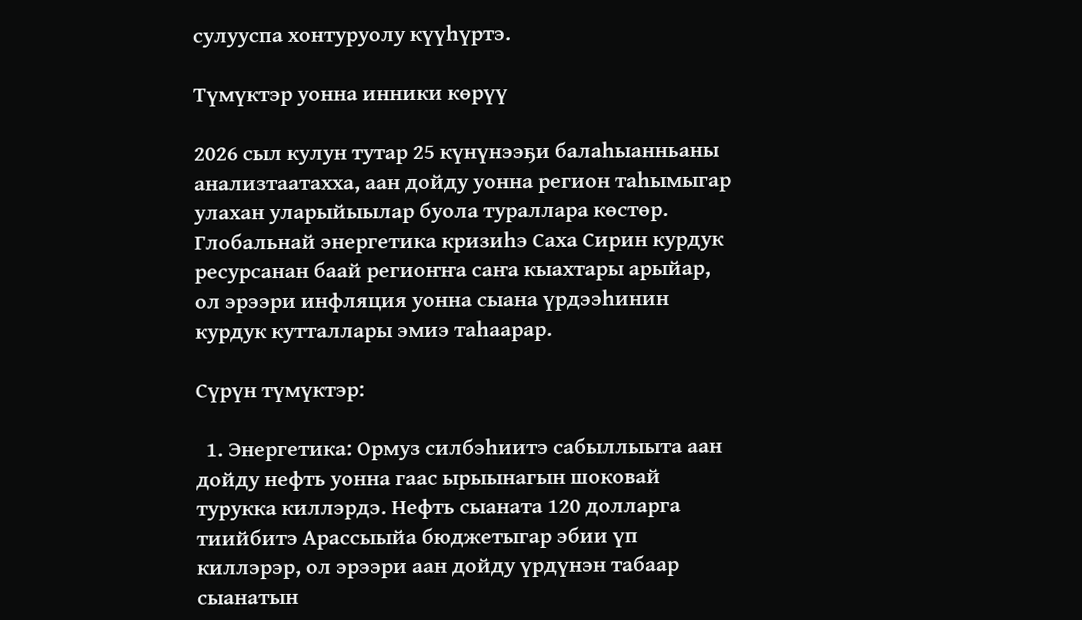сулууспа хонтуруолу күүһүртэ.

Түмүктэр уонна инники көрүү

2026 сыл кулун тутар 25 күнүнээҕи балаһыанньаны анализтаатахха, аан дойду уонна регион таһымыгар улахан уларыйыылар буола тураллара көстөр. Глобальнай энергетика кризиһэ Саха Сирин курдук ресурсанан баай региоҥҥа саҥа кыахтары арыйар, ол эрээри инфляция уонна сыана үрдээһинин курдук кутталлары эмиэ таһаарар.

Сүрүн түмүктэр:

  1. Энергетика: Ормуз силбэһиитэ сабыллыыта аан дойду нефть уонна гаас ырыынагын шоковай турукка киллэрдэ. Нефть сыаната 120 долларга тиийбитэ Арассыыйа бюджетыгар эбии үп киллэрэр, ол эрээри аан дойду үрдүнэн табаар сыанатын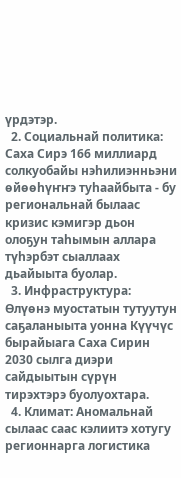үрдэтэр.
  2. Социальнай политика: Саха Сирэ 166 миллиард солкуобайы нэһилиэнньэни өйөөһүҥҥэ туһаайбыта - бу региональнай былаас кризис кэмигэр дьон олоҕун таһымын аллара түһэрбэт сыаллаах дьайыыта буолар.
  3. Инфраструктура: Өлүөнэ муостатын тутуутун саҕаланыыта уонна Күүчүс бырайыага Саха Сирин 2030 сылга диэри сайдыытын сүрүн тирэхтэрэ буолуохтара.
  4. Климат: Аномальнай сылаас саас кэлиитэ хотугу регионнарга логистика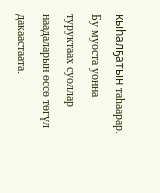кыһалҕатын таһаарар. Бу муоста уонна туруктаах суоллар наадаларын өссө төгүл дакаастаата.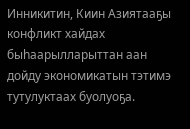Инникитин, Киин Азиятааҕы конфликт хайдах быһаарылларыттан аан дойду экономикатын тэтимэ тутулуктаах буолуоҕа.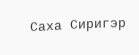Саха Сиригэр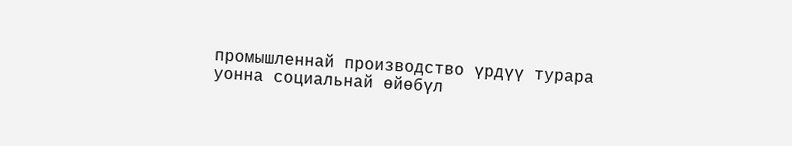промышленнай производство үрдүү турара уонна социальнай өйөбүл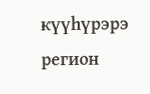күүһүрэрэ регион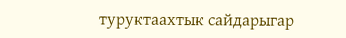туруктаахтык сайдарыгар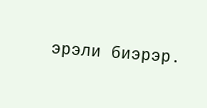эрэли биэрэр.